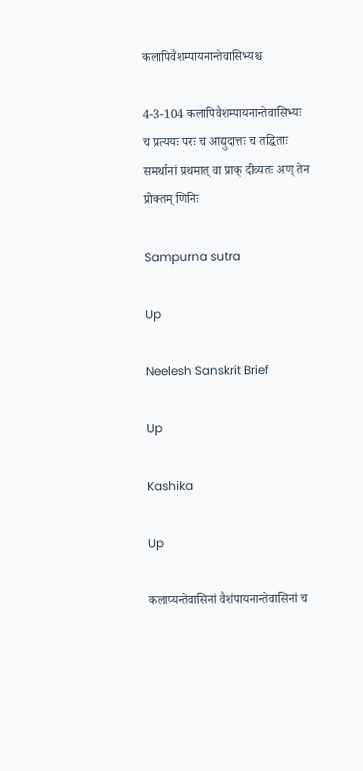कलापिवैशम्पायनान्तेवासिभ्यश्च

4-3-104 कलापिवैशम्पायनान्तेवासिभ्यः च प्रत्ययः परः च आद्युदात्तः च तद्धिताः समर्थानां प्रथमात् वा प्राक् दीव्यतः अण् तेन प्रोक्तम् णिनिः

Sampurna sutra

Up

Neelesh Sanskrit Brief

Up

Kashika

Up

कलाप्यन्तेवासिनां वैशंपायनान्तेवासिनां च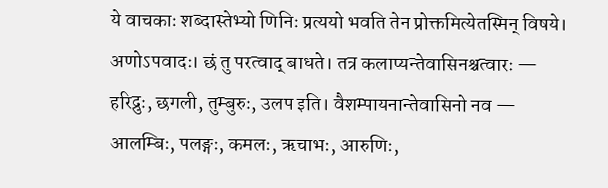ये वाचकाः शब्दास्तेभ्यो णिनिः प्रत्ययो भवति तेन प्रोक्तमित्येतस्मिन् विषये। अणोऽपवादः। छं तु परत्वाद् बाधते। तत्र कलाप्यन्तेवासिनश्चत्वारः — हरिद्रुः, छगली, तुम्बुरुः, उलप इति। वैशम्पायनान्तेवासिनो नव — आलम्बिः, पलङ्गः, कमलः, ऋचाभः, आरुणिः,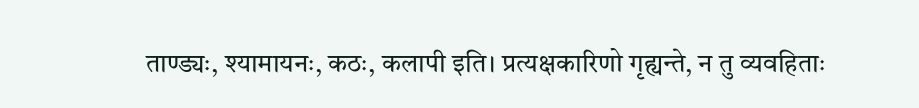ताण्ड्यः, श्यामायनः, कठः, कलापी इति। प्रत्यक्षकारिणो गृह्यन्ते, न तु व्यवहिताः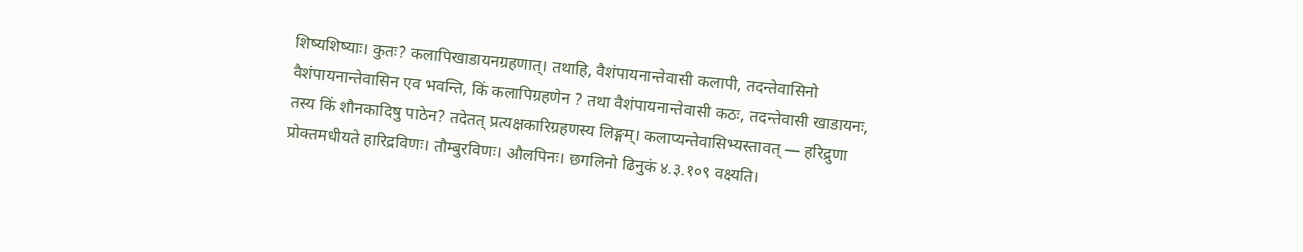शिष्यशिष्याः। कुतः? कलापिखाडायनग्रहणात्। तथाहि, वैशंपायनान्तेवासी कलापी, तदन्तेवासिनो वैशंपायनान्तेवासिन एव भवन्ति, किं कलापिग्रहणेन ? तथा वैशंपायनान्तेवासी कठः, तदन्तेवासी खाडायनः, तस्य किं शौनकादिषु पाठेन? तदेतत् प्रत्यक्षकारिग्रहणस्य लिङ्गम्। कलाप्यन्तेवासिभ्यस्तावत् — हरिद्रुणा प्रोक्तमधीयते हारिद्रविणः। तौम्बुरविणः। औलपिनः। छगलिनो ढिनुकं ४.३.१०९ वक्ष्यति।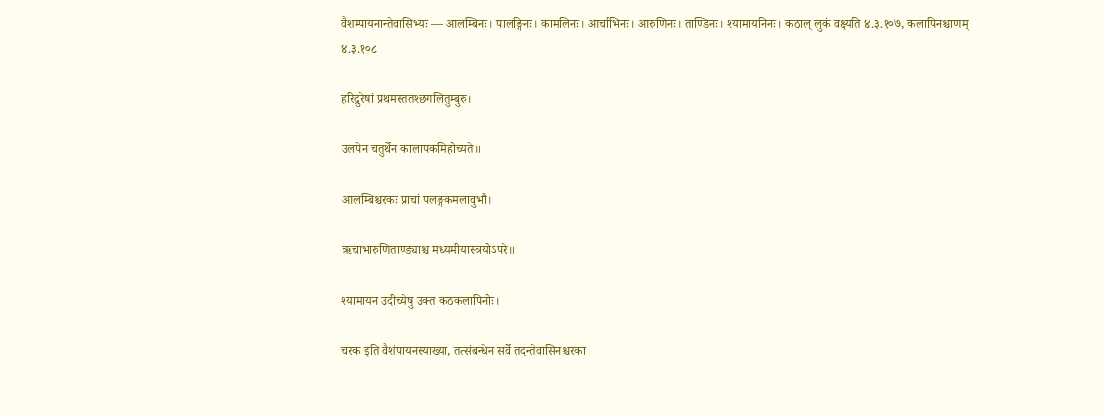वैशम्पायनान्तेवासिभ्यः — आलम्बिनः। पालङ्गिनः। कामलिनः। आर्चाभिनः। आरुणिनः। ताण्डिनः। श्यामायनिनः। कठाल् लुकं वक्ष्यति ४.३.१०७, कलापिनश्चाणम् ४.३.१०८

हरिद्रुरेषां प्रथमस्ततश्छगलितुम्बुरु।

उलपेन चतुर्थेन कालापकमिहोच्यते॥

आलम्बिश्चरकः प्राचां पलङ्गकमलावुभौ।

ऋचाभारुणिताण्ड्याश्च मध्यमीयास्त्रयोऽपरे॥

श्यामायन उदीच्येषु उक्त कठकलापिनोः।

चरक इति वैशंपायनस्याख्या, तत्संबन्धेन सर्वे तदन्तेवासिनश्चरका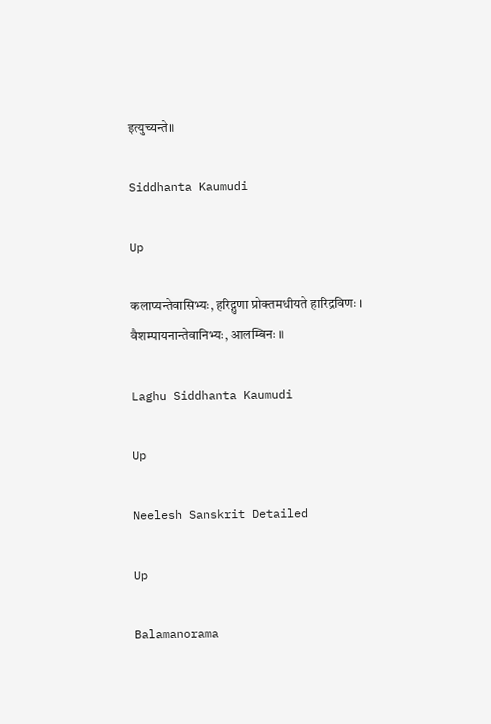इत्युच्यन्ते॥

Siddhanta Kaumudi

Up

कलाप्यन्तेवासिभ्यः, हरिद्गुणा प्रोक्तमधीयते हारिद्रविणः । वैशम्पायनान्तेवानिभ्यः, आलम्बिनः ॥

Laghu Siddhanta Kaumudi

Up

Neelesh Sanskrit Detailed

Up

Balamanorama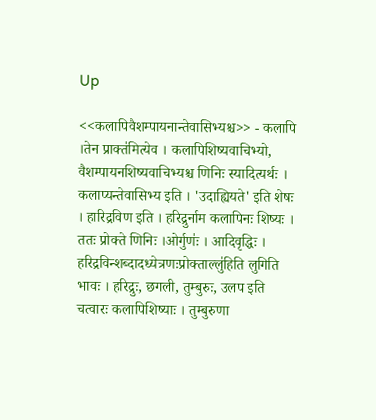Up

<<कलापिवैशम्पायनान्तेवासिभ्यश्च>> - कलापि ।तेन प्राक्त॑मित्येव । कलापिशिष्यवाचिभ्यो, वैशम्पायनशिष्यवाचिभ्यश्च णिनिः स्यादित्यर्थः । कलाप्यन्तेवासिभ्य इति । 'उदाह्यियते' इति शेषः । हारिद्रविण इति । हरिद्रुर्नाम कलापिनः शिष्यः । ततः प्रोक्ते णिनिः ।ओर्गुणः॑ । आदिवृद्धिः । हरिद्रविन्शब्दादध्येत्रणःप्रोक्ताल्लु॑हिति लुगिति भावः । हरिद्रुः, छगली, तुम्बुरुः, उलप इति चत्वारः कलापिशिष्याः । तुम्बुरुणा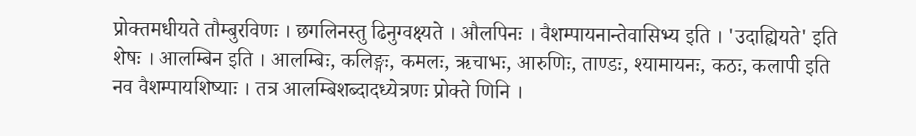प्रोक्तमधीयते तौम्बुरविणः । छगलिनस्तु ढिनुग्वक्ष्यते । औलपिनः । वैशम्पायनान्तेवासिभ्य इति । 'उदाह्यियते' इति शेषः । आलम्बिन इति । आलम्बिः, कलिङ्गः, कमलः, ऋचाभः, आरुणिः, ताण्डः, श्यामायनः, कठः, कलापी इति नव वैशम्पायशिष्याः । तत्र आलम्बिशब्दादध्येत्रणः प्रोक्ते णिनि ।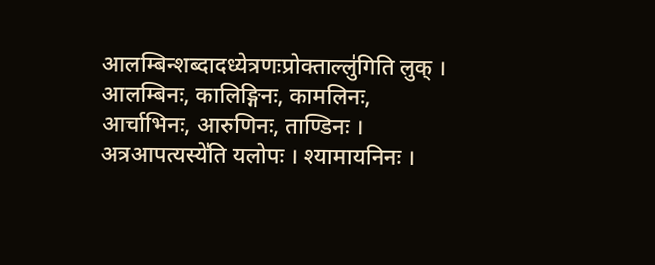आलम्बिन्शब्दादध्येत्रणःप्रोक्ताल्लु॑गिति लुक् । आलम्बिनः, कालिङ्गिनः, कामलिनः, आर्चाभिनः, आरुणिनः, ताण्डिनः । अत्रआपत्यस्ये॑ति यलोपः । श्यामायनिनः ।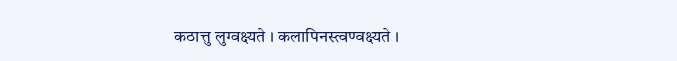कठात्तु लुग्वक्ष्यते । कलापिनस्त्वण्वक्ष्यते ।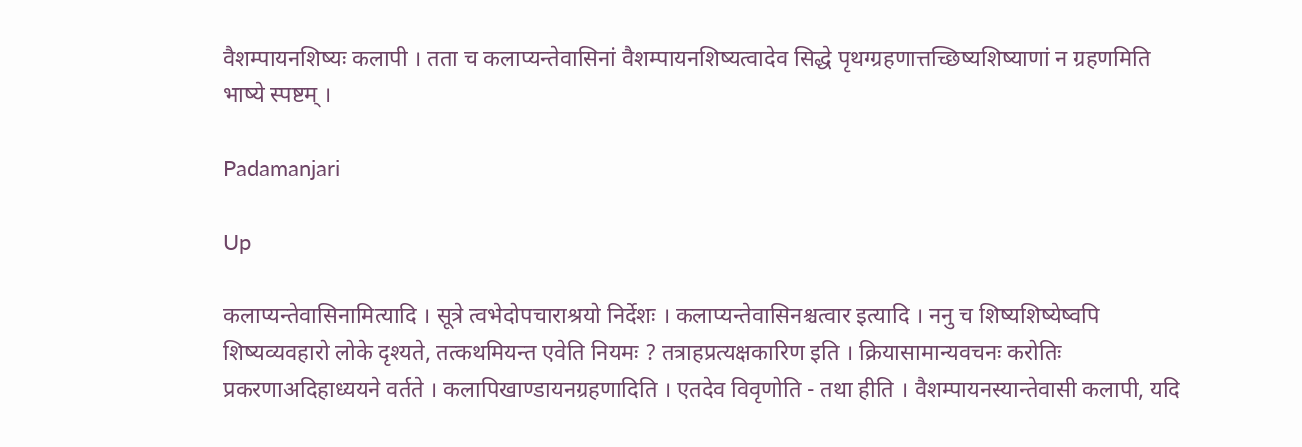वैशम्पायनशिष्यः कलापी । तता च कलाप्यन्तेवासिनां वैशम्पायनशिष्यत्वादेव सिद्धे पृथग्ग्रहणात्तच्छिष्यशिष्याणां न ग्रहणमिति भाष्ये स्पष्टम् ।

Padamanjari

Up

कलाप्यन्तेवासिनामित्यादि । सूत्रे त्वभेदोपचाराश्रयो निर्देशः । कलाप्यन्तेवासिनश्चत्वार इत्यादि । ननु च शिष्यशिष्येष्वपि शिष्यव्यवहारो लोके दृश्यते, तत्कथमियन्त एवेति नियमः ? तत्राहप्रत्यक्षकारिण इति । क्रियासामान्यवचनः करोतिः प्रकरणाअदिहाध्ययने वर्तते । कलापिखाण्डायनग्रहणादिति । एतदेव विवृणोति - तथा हीति । वैशम्पायनस्यान्तेवासी कलापी, यदि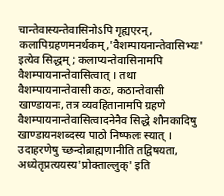चान्तेवास्यन्तेवासिनोऽपि गृह्यएरन्, कलापिग्रहणमनर्थकम्,'वैशम्पायनान्तेवासिभ्यः' इत्येव सिद्धम् ; कलाप्यन्तेवासिनामपि वैशम्पायनान्तेवासित्वात् । तथा वैशम्पायनान्तेवासी कठः, कठान्तेवासी खाण्डायनः, तत्र व्यवहितानामपि ग्रहणे वैशम्पायनान्तेवासित्वादनेनैव सिद्धे शौनकादिषु खाण्डायनशब्दस्य पाठो निष्फलः स्यात् । उदाहरणेषु च्छन्दोब्राह्मणानीति तद्विषयता, अध्येतृप्रत्ययस्य'प्रोक्ताल्लुक्' इति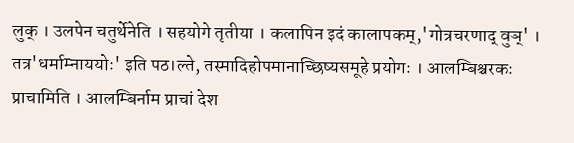लुक् । उलपेन चतुर्थेनेति । सहयोगे तृतीया । कलापिन इदं कालापकम्,'गोत्रचरणाद् वुञ्' । तत्र'धर्माम्नाययोः' इति पठ।ल्ते, तस्मादिहोपमानाच्छिष्यसमूहे प्रयोगः । आलम्बिश्चरकः प्राचामिति । आलम्बिर्नाम प्राचां देश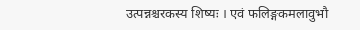उत्पन्नश्चरकस्य शिष्यः । एवं फलिङ्गकमलावुभौ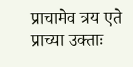प्राचामेव त्रय एते प्राच्या उक्ताः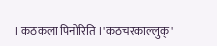। कठकला पिनोरिति ।'कठचरकाल्लुक्'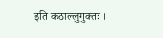इति कठाल्लुगुक्तः ।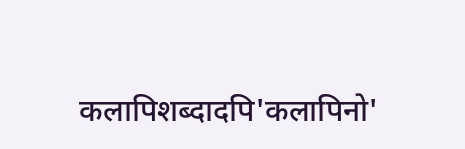कलापिशब्दादपि'कलापिनो'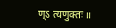ण्ऽ त्यणुक्तः ॥